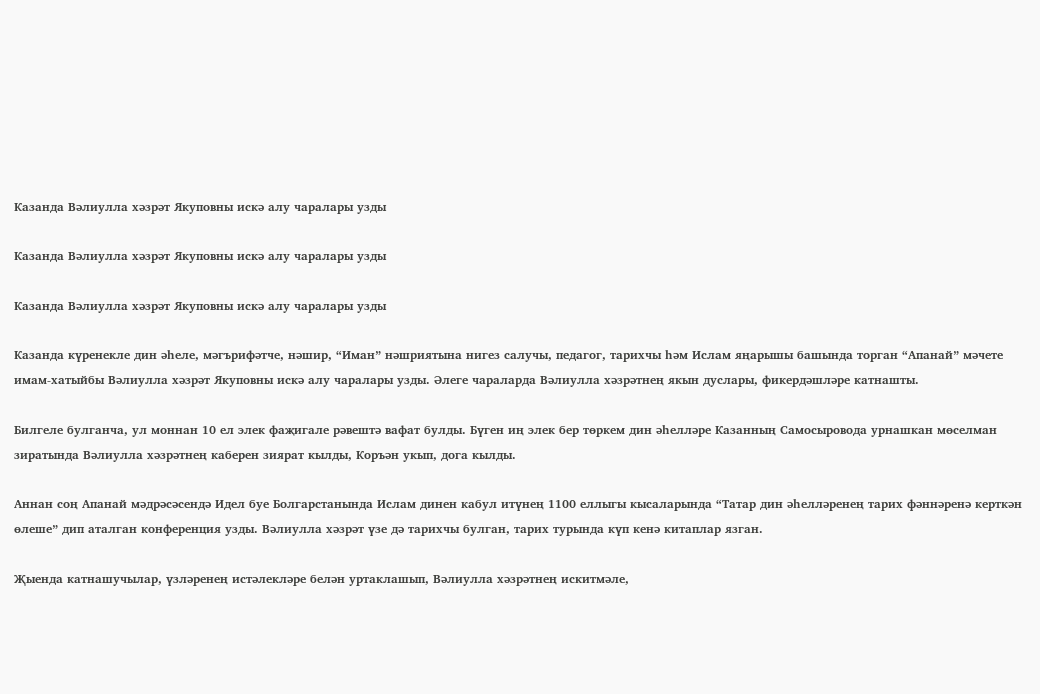Казанда Вәлиулла хәзрәт Якуповны искә алу чаралары узды

Казанда Вәлиулла хәзрәт Якуповны искә алу чаралары узды

Казанда Вәлиулла хәзрәт Якуповны искә алу чаралары узды

Казанда күренекле дин әһеле, мәгърифәтче, нәшир, “Иман” нәшриятына нигез салучы, педагог, тарихчы һәм Ислам яңарышы башында торган “Апанай” мәчете имам-хатыйбы Вәлиулла хәзрәт Якуповны искә алу чаралары узды. Әлеге чараларда Вәлиулла хәзрәтнең якын дуслары, фикердәшләре катнашты.

Билгеле булганча, ул моннан 10 ел элек фаҗигале рәвештә вафат булды. Бүген иң элек бер төркем дин әһелләре Казанның Самосыровода урнашкан мөселман зиратында Вәлиулла хәзрәтнең каберен зиярат кылды, Коръән укып, дога кылды.

Аннан соң Апанай мәдрәсәсендә Идел буе Болгарстанында Ислам динен кабул итүнең 1100 еллыгы кысаларында “Татар дин әһелләренең тарих фәннәренә керткән өлеше” дип аталган конференция узды. Вәлиулла хәзрәт үзе дә тарихчы булган, тарих турында күп кенә китаплар язган.

Җыенда катнашучылар, үзләренең истәлекләре белән уртаклашып, Вәлиулла хәзрәтнең искитмәле,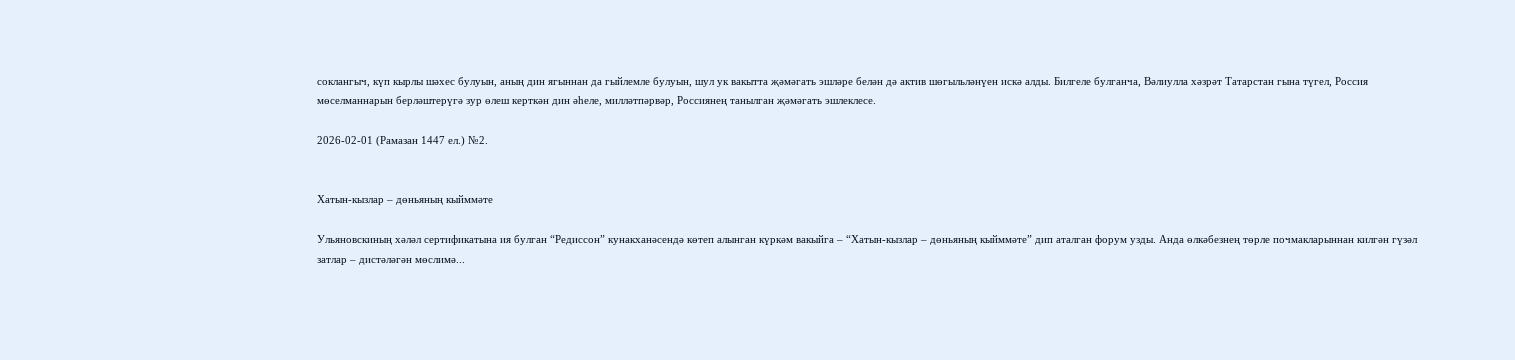соклангыч, күп кырлы шәхес булуын, аның дин ягыннан да гыйлемле булуын, шул ук вакытта җәмәгать эшләре белән дә актив шөгыльләнүен искә алды. Билгеле булганча, Вәлиулла хәзрәт Татарстан гына түгел, Россия мөселманнарын берләштерүгә зур өлеш керткән дин әһеле, милләтпәрвәр, Россиянең танылган җәмәгать эшлеклесе.

2026-02-01 (Рамазан 1447 ел.) №2.


Хатын-кызлар – дөньяның кыйммәте

Ульяновскиның хәләл сертификатына ия булган “Редиссон” кунакханәсендә көтеп алынган күркәм вакыйга – “Хатын-кызлар – дөньяның кыйммәте” дип аталган форум узды. Анда өлкәбезнең төрле почмакларыннан килгән гүзәл затлар – дистәләгән мөслимә...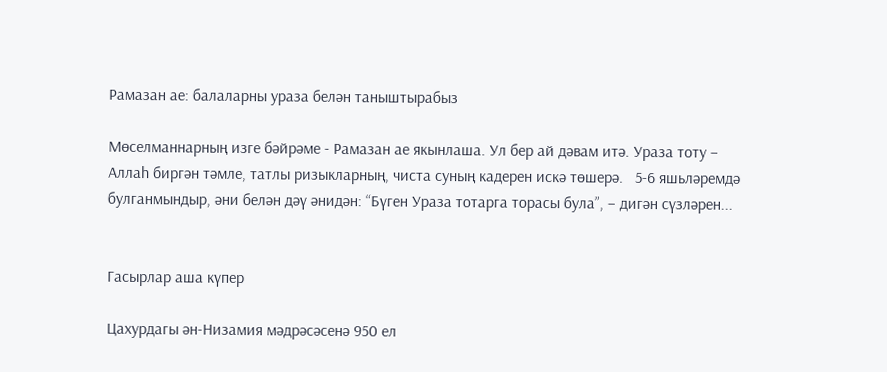Рамазан ае: балаларны ураза белән таныштырабыз

Мөселманнарның изге бәйрәме - Рамазан ае якынлаша. Ул бер ай дәвам итә. Ураза тоту – Аллаһ биргән тәмле, татлы ризыкларның, чиста суның кадерен искә төшерә.   5-6 яшьләремдә булганмындыр, әни белән дәү әнидән: “Бүген Ураза тотарга торасы була”, – дигән сүзләрен...


Гасырлар аша күпер

Цахурдагы ән-Низамия мәдрәсәсенә 950 ел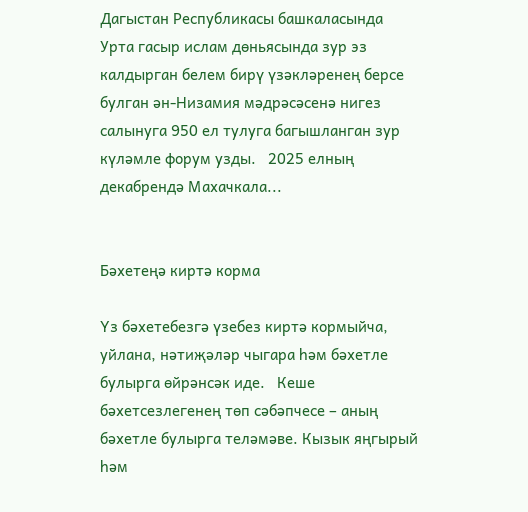Дагыстан Республикасы башкаласында Урта гасыр ислам дөньясында зур эз калдырган белем бирү үзәкләренең берсе булган ән-Низамия мәдрәсәсенә нигез салынуга 950 ел тулуга багышланган зур күләмле форум узды.   2025 елның декабрендә Махачкала...


Бәхетеңә киртә корма

Үз бәхетебезгә үзебез киртә кормыйча, уйлана, нәтиҗәләр чыгара һәм бәхетле булырга өйрәнсәк иде.   Кеше бәхетсезлегенең төп сәбәпчесе – аның бәхетле булырга теләмәве. Кызык яңгырый һәм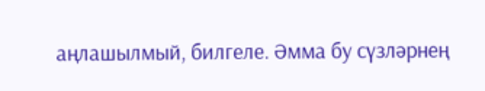аңлашылмый, билгеле. Әмма бу сүзләрнең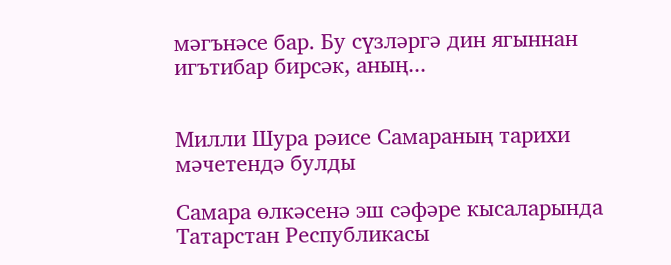мәгънәсе бар. Бу сүзләргә дин ягыннан игътибар бирсәк, аның...


Милли Шура рәисе Самараның тарихи мәчетендә булды

Самара өлкәсенә эш сәфәре кысаларында Татарстан Республикасы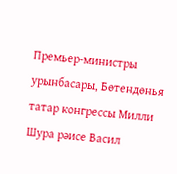Премьер-министры урынбасары, Бөтендөнья татар конгрессы Милли Шура рәисе Васил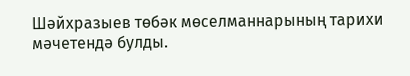Шәйхразыев төбәк мөселманнарының тарихи мәчетендә булды.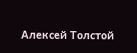Алексей Толстой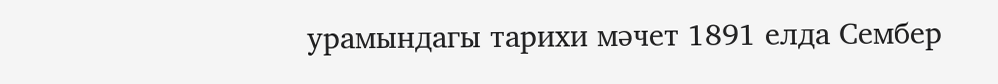урамындагы тарихи мәчет 1891 елда Сембер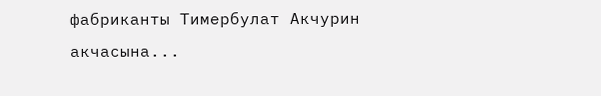фабриканты Тимербулат Акчурин акчасына...